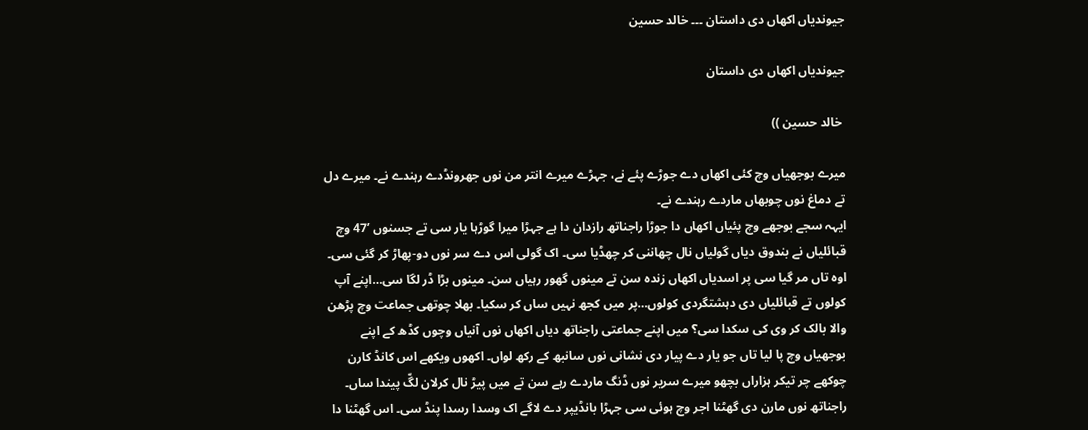جیوندیاں اکھاں دی داستان ۔۔۔ خالد حسین

جیوندیاں اکھاں دی داستان

 خالد حسین ))

میرے بوجھیاں وچ کئی اکھاں دے جوڑے پئے نے، جہڑے میرے انتر من نوں جھرونڈدے رہندے نے۔ میرے دل تے دماغ نوں چوبھاں ماردے رہندے نے۔
ایہہ سجے بوجھے وچ پئیاں اکھاں دا جوڑا راجناتھ رازدان دا ہے جہڑا میرا گوڑہا یار سی تے جسنوں ’47 وچ قبائلیاں نے بندوق دیاں گولیاں نال چھاننی کر چھڈیا سی۔ اک گولی اس دے سر نوں دو-پھاڑ کر گئی سی۔ اوہ تاں مر گیا سی پر اسدیاں اکھاں زندہ سن تے مینوں گھور رہیاں سن۔ مینوں بڑا ڈر لگا سی…اپنے آپ کولوں تے قبائلیاں دی دہشتگردی کولوں…پر میں کجھ نہیں ساں کر سکیا۔ بھلا چوتھی جماعت وچ پڑھن والا بالک کر وی کی سکدا سی؟ میں اپنے جماعتی راجناتھ دیاں اکھاں نوں آنیاں وچوں کڈھ کے اپنے بوجھیاں وچ پا لیا تاں جو یار دے پیار دی نشانی نوں سانبھ کے رکھ لواں۔ اکھوں ویکھے اس کانڈ کارن چوکھے چر تیکر ہزاراں بچھو میرے سریر نوں ڈنگ ماردے رہے سن تے میں پیڑ نال کرلان لگّ پیندا ساں۔
راجناتھ نوں مارن دی گھٹنا اجر وچ ہوئی سی جہڑا بانڈیپر دے لاگے اک وسدا رسدا پنڈ سی۔ اس گھٹنا دا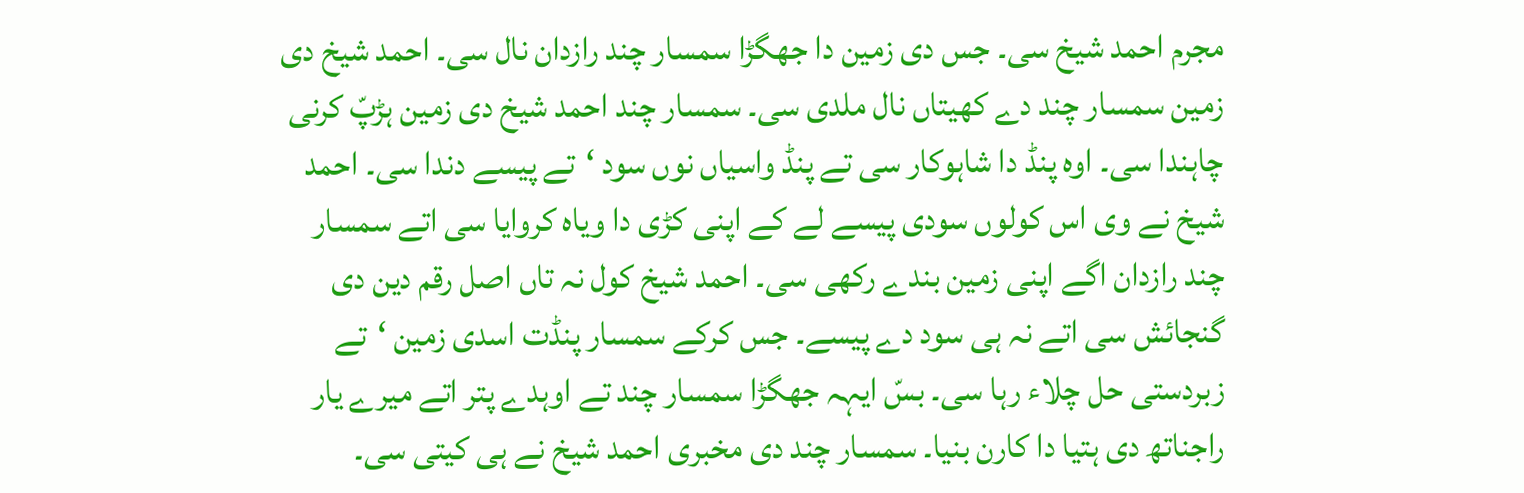مجرم احمد شیخ سی۔ جس دی زمین دا جھگڑا سمسار چند رازدان نال سی۔ احمد شیخ دی زمین سمسار چند دے کھیتاں نال ملدی سی۔ سمسار چند احمد شیخ دی زمین ہڑپّ کرنی چاہندا سی۔ اوہ پنڈ دا شاہوکار سی تے پنڈ واسیاں نوں سود ‘تے پیسے دندا سی۔ احمد شیخ نے وی اس کولوں سودی پیسے لے کے اپنی کڑی دا ویاہ کروایا سی اتے سمسار چند رازدان اگے اپنی زمین بندے رکھی سی۔ احمد شیخ کول نہ تاں اصل رقم دین دی گنجائش سی اتے نہ ہی سود دے پیسے۔ جس کرکے سمسار پنڈت اسدی زمین ‘تے زبردستی حل چلاء رہا سی۔ بسّ ایہہ جھگڑا سمسار چند تے اوہدے پتر اتے میرے یار راجناتھ دی ہتیا دا کارن بنیا۔ سمسار چند دی مخبری احمد شیخ نے ہی کیتی سی۔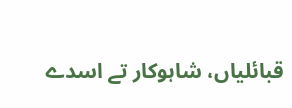قبائلیاں، شاہوکار تے اسدے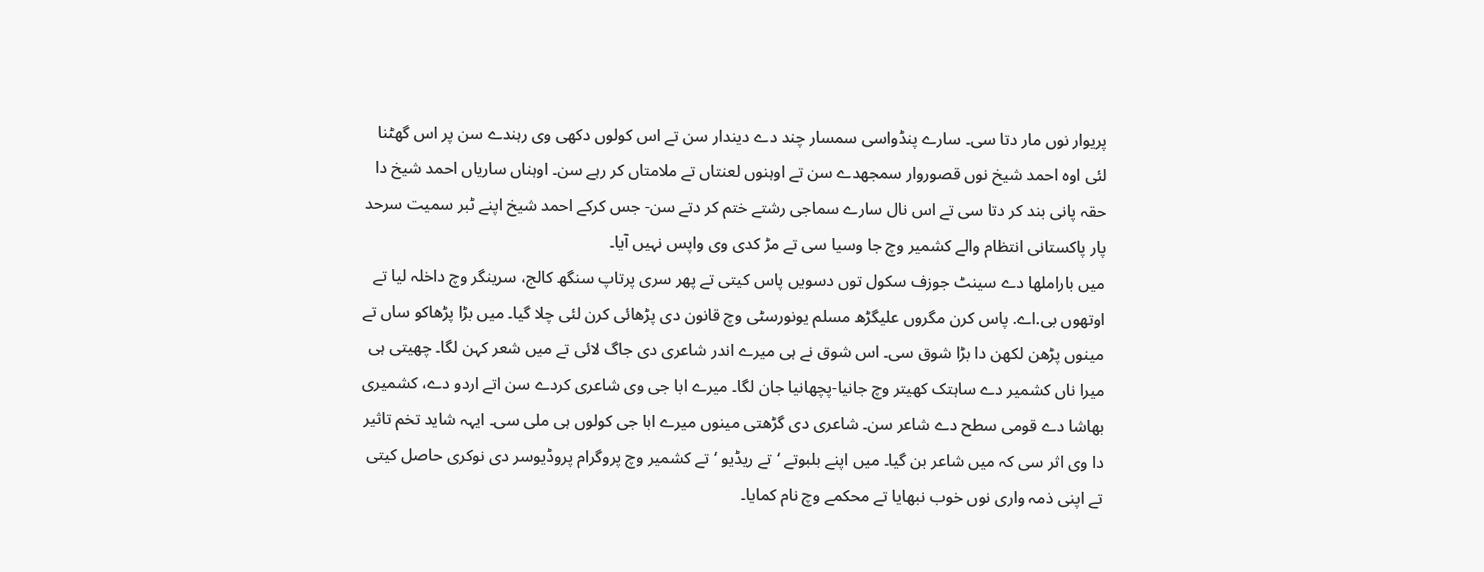پریوار نوں مار دتا سی۔ سارے پنڈواسی سمسار چند دے دیندار سن تے اس کولوں دکھی وی رہندے سن پر اس گھٹنا لئی اوہ احمد شیخ نوں قصوروار سمجھدے سن تے اوہنوں لعنتاں تے ملامتاں کر رہے سن۔ اوہناں ساریاں احمد شیخ دا حقہ پانی بند کر دتا سی تے اس نال سارے سماجی رشتے ختم کر دتے سن- جس کرکے احمد شیخ اپنے ٹبر سمیت سرحد پار پاکستانی انتظام والے کشمیر وچ جا وسیا سی تے مڑ کدی وی واپس نہیں آیا۔
میں باراملھا دے سینٹ جوزف سکول توں دسویں پاس کیتی تے پھر سری پرتاپ سنگھ کالج، سرینگر وچ داخلہ لیا تے اوتھوں بی.اے. پاس کرن مگروں علیگڑھ مسلم یونورسٹی وچ قانون دی پڑھائی کرن لئی چلا گیا۔ میں بڑا پڑھاکو ساں تے مینوں پڑھن لکھن دا بڑا شوق سی۔ اس شوق نے ہی میرے اندر شاعری دی جاگ لائی تے میں شعر کہن لگا۔ چھیتی ہی میرا ناں کشمیر دے ساہتک کھیتر وچ جانیا-پچھانیا جان لگا۔ میرے ابا جی وی شاعری کردے سن اتے اردو دے، کشمیری بھاشا دے قومی سطح دے شاعر سن۔ شاعری دی گڑھتی مینوں میرے ابا جی کولوں ہی ملی سی۔ ایہہ شاید تخم تاثیر دا وی اثر سی کہ میں شاعر بن گیا۔ میں اپنے بلبوتے ‘تے ریڈیو ‘تے کشمیر وچ پروگرام پروڈیوسر دی نوکری حاصل کیتی تے اپنی ذمہ واری نوں خوب نبھایا تے محکمے وچ نام کمایا۔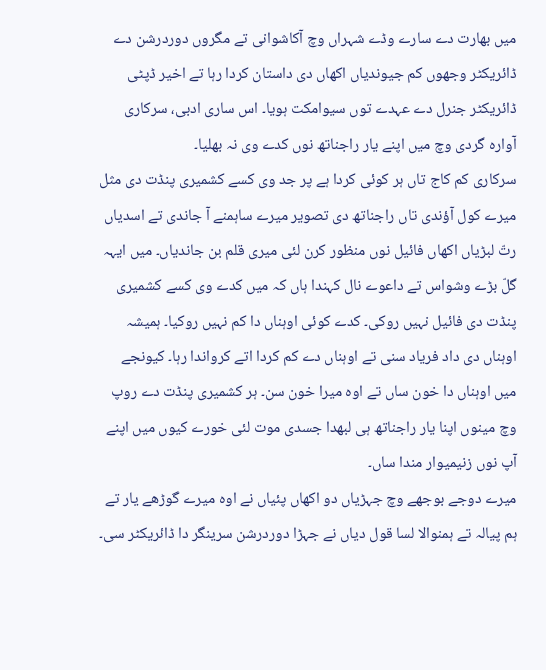میں بھارت دے سارے وڈے شہراں وچ آکاشوانی تے مگروں دوردرشن دے ڈائریکٹر وجھوں کم جیوندیاں اکھاں دی داستان کردا رہا تے اخیر ڈپٹی ڈائریکٹر جنرل دے عہدے توں سیوامکت ہویا۔ اس ساری ادبی، سرکاری آوارہ گردی وچ میں اپنے یار راجناتھ نوں کدے وی نہ بھلیا۔
سرکاری کم کاج تاں ہر کوئی کردا ہے پر جد وی کسے کشمیری پنڈت دی مثل میرے کول آؤندی تاں راجناتھ دی تصویر میرے ساہمنے آ جاندی تے اسدیاں رتّ لبڑیاں اکھاں فائیل نوں منظور کرن لئی میری قلم بن جاندیاں۔ میں ایہہ گلّ بڑے وشواس تے داعوے نال کہندا ہاں کہ میں کدے وی کسے کشمیری پنڈت دی فائیل نہیں روکی۔ کدے کوئی اوہناں دا کم نہیں روکیا۔ ہمیشہ اوہناں دی داد فریاد سنی تے اوہناں دے کم کردا اتے کرواندا رہا۔ کیونجے میں اوہناں دا خون ساں تے اوہ میرا خون سن۔ ہر کشمیری پنڈت دے روپ وچ مینوں اپنا یار راجناتھ ہی لبھدا جسدی موت لئی خورے کیوں میں اپنے آپ نوں زنیمیوار مندا ساں۔
میرے دوجے بوجھے وچ جہڑیاں دو اکھاں پئیاں نے اوہ میرے گوڑھے یار تے ہم پیالہ تے ہمنوالا لسا قول دیاں نے جہڑا دوردرشن سرینگر دا ڈائریکٹر سی۔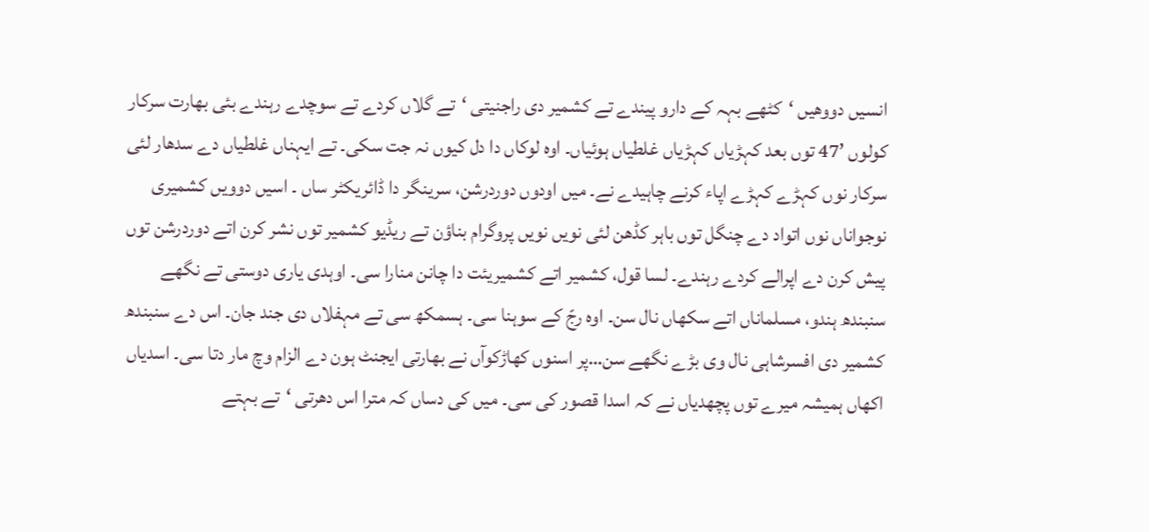انسیں دووھیں ‘کٹھے بہہ کے دارو پیندے تے کشمیر دی راجنیتی ‘تے گلاں کردے تے سوچدے رہندے بئی بھارت سرکار کولوں ’47 توں بعد کہڑیاں کہڑیاں غلطیاں ہوئیاں۔ اوہ لوکاں دا دل کیوں نہ جت سکی۔ تے ایہناں غلطیاں دے سدھار لئی سرکار نوں کہڑے کہڑے اپاء کرنے چاہیدے نے۔ میں اودوں دوردرشن، سرینگر دا ڈائریکٹر ساں ۔ اسیں دوویں کشمیری نوجواناں نوں اتواد دے چنگل توں باہر کڈھن لئی نویں نویں پروگرام بناؤن تے ریڈیو کشمیر توں نشر کرن اتے دوردرشن توں پیش کرن دے اپرالے کردے رہندے۔ لسا قول، کشمیر اتے کشمیریئت دا چانن منارا سی۔ اوہدی یاری دوستی تے نگھے سنبندھ ہندو، مسلماناں اتے سکھاں نال سن۔ اوہ رجّ کے سوہنا سی۔ ہسمکھ سی تے مہفلاں دی جند جان۔ اس دے سنبندھ کشمیر دی افسرشاہی نال وی بڑے نگھے سن…پر اسنوں کھاڑکوآں نے بھارتی ایجنٹ ہون دے الزام وچ مار دتا سی۔ اسدیاں اکھاں ہمیشہ میرے توں پچھدیاں نے کہ اسدا قصور کی سی۔ میں کی دساں کہ مترا اس دھرتی ‘تے بہتے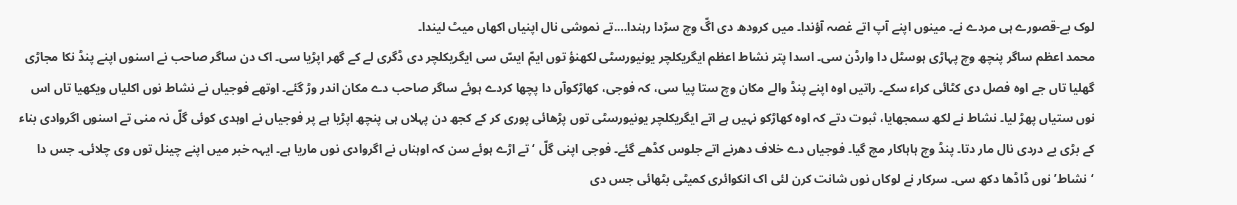لوک بے-قصورے ہی مردے نے۔ مینوں اپنے آپ اتے غصہ آؤندا۔ میں کرودھ دی اگّ وچ سڑدا رہندا….تے نموشی نال اپنیاں اکھاں میٹ لیندا۔
محمد اعظم ساگر پنچھ وچ پہاڑی ہوسٹل دا وارڈن سی۔ اسدا پتر نشاط اعظم ایگریکلچر یونیورسٹی لکھنؤ توں ایمّ ایسّ سی ایگریکلچر دی ڈگری لے کے گھر اپڑیا سی۔ اک دن ساگر صاحب نے اسنوں اپنے پنڈ نکا مجاڑی گھلیا تاں جے اوہ فصل دی کٹائی کراء سکے۔ راتیں اوہ اپنے پنڈ والے مکان وچ ستا پیا سی، کہ فوجی، کھاڑکوآں دا پچھا کردے ہوئے ساگر صاحب دے مکان اندر وڑ گئے۔ اوتھے فوجیاں نے نشاط نوں اکلیاں ویکھیا تاں اس نوں ستیاں پھڑ لیا۔ نشاط نے لکھ سمجھایا، ثبوت دتے کہ اوہ کھاڑکو نہیں ہے اتے ایگریکلچر یونیورسٹی توں پڑھائی پوری کر کے کجھ دن پہلاں ہی پنچھ اپڑیا ہے پر فوجیاں نے اوہدی کوئی گلّ نہ منی تے اسنوں اگروادی بناء کے بڑی بے دردی نال مار دتا۔ پنڈ وچ ہاہاکار مچ گیا۔ فوجیاں دے خلاف دھرنے اتے جلوس کڈھے گئے۔ فوجی اپنی گلّ ‘تے اڑے ہوئے سن کہ اوہناں نے اگروادی نوں ماریا ہے۔ ایہہ خبر میں اپنے چینل توں وی چلائی۔ جس دا ‘نشاط’ نوں ڈاڈھا دکھ سی۔ سرکار نے لوکاں نوں شانت کرن لئی اک انکوائری کمیٹی بٹھائی جس دی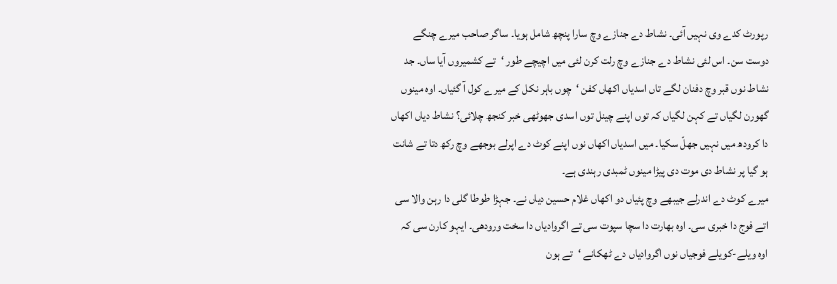رپورٹ کدے وی نہیں آئی۔ نشاط دے جنازے وچ سارا پنچھ شامل ہویا۔ ساگر صاحب میرے چنگے دوست سن۔ اس لئی نشاط دے جنازے وچ رلت کرن لئی میں اچیچے طور ‘تے کشمیروں آیا ساں۔ جد نشاط نوں قبر وچ دفنان لگے تاں اسدیاں اکھاں کفن ‘چوں باہر نکل کے میرے کول آ گئیاں۔ اوہ مینوں گھورن لگیاں تے کہن لگیاں کہ توں اپنے چینل توں اسدی جھوٹھی خبر کنجھ چلائی؟ نشاط دیاں اکھاں دا کرودھ میں نہیں جھلّ سکیا۔ میں اسدیاں اکھاں نوں اپنے کوٹ دے اپرلے بوجھے وچ رکھ دتا تے شانت ہو گیا پر نشاط دی موت دی پیڑا مینوں ٹمبدی رہندی ہے۔
میرے کوٹ دے اندرلے جیبھے وچ پئیاں دو اکھاں غلام حسین دیاں نے۔ جہڑا طوطا گلی دا رہن والا سی اتے فوج دا خبری سی۔ اوہ بھارت دا سچا سپوت سی تے اگروادیاں دا سخت ورودھی۔ ایہو کارن سی کہ اوہ ویلے-کویلے فوجیاں نوں اگروادیاں دے ٹھکانے ‘تے ہون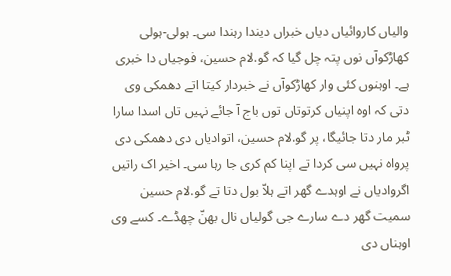والیاں کاروائیاں دیاں خبراں دیندا رہندا سی۔ ہولی-ہولی کھاڑکوآں نوں پتہ چل گیا کہ گو.لام حسین، فوجیاں دا خبری ہے۔ اوہنوں کئی وار کھاڑکوآں نے خبردار کیتا اتے دھمکی وی دتی کہ اوہ اپنیاں کرتوتاں توں باج آ جائے نہیں تاں اسدا سارا ٹبر مار دتا جائیگا، پر گو.لام حسین، اتوادیاں دی دھمکی دی پرواہ نہیں سی کردا تے اپنا کم کری جا رہا سی۔ اخیر اک راتیں اگروادیاں نے اوہدے گھر اتے ہلاّ بول دتا تے گو.لام حسین سمیت گھر دے سارے جی گولیاں نال بھنّ چھڈے۔ کسے وی اوہناں دی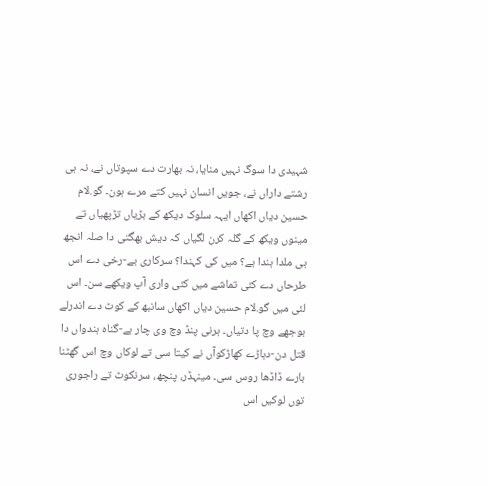شہیدی دا سوگ نہیں منایا، نہ بھارت دے سپوتاں نے، نہ ہی رشتے داراں نے، جویں انسان نہیں کتے مرے ہون۔ گو.لام حسین دیاں اکھاں ایہہ سلوک دیکھ کے بڑیاں تڑپھیاں تے مینوں ویکھ کے گلہ کرن لگیاں کہ دیش بھگتی دا صلہ انجھ ہی ملدا ہندا ہے؟ میں کی کہندا؟ سرکاری بے-رخی دے اس طرحاں دے کئی تماشے میں کئی واری آپ ویکھے سن۔ اس لئی میں گو.لام حسین دیاں اکھاں سانبھ کے کوٹ دے اندرلے بوجھے وچ پا دتیاں۔ ہرنی پنڈ وچ وی چار بے-گناہ ہندواں دا قتل دن-دہاڑے کھاڑکوآں نے کیتا سی تے لوکاں وچ اس گھٹنا بارے ڈاڈھا روس سی۔ مینہڈر، پنچھ، سرنکوٹ تے راجوری توں لوکیں اس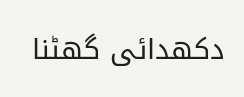دکھدائی گھٹنا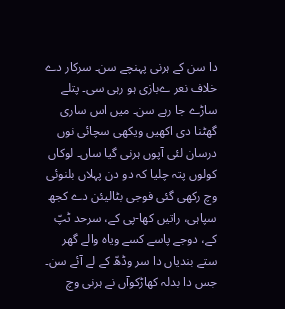دا سن کے ہرنی پہنچے سن۔ سرکار دے خلاف نعر ےبازی ہو رہی سی۔ پتلے ساڑے جا رہے سن۔ میں اس ساری گھٹنا دی اکھیں ویکھی سچائی نوں درسان لئی آپوں ہرنی گیا ساں۔ لوکاں کولوں پتہ چلیا کہ دو دن پہلاں بلنوئی وچ رکھی گئی فوجی بٹالیئن دے کجھ سپاہی، راتیں کھا-پی کے، سرحد ٹپّ کے، دوجے پاسے کسے ویاہ والے گھر ستے بندیاں دا سر وڈھّ کے لے آئے سن۔ جس دا بدلہ کھاڑکوآں نے ہرنی وچ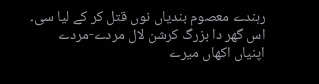رہندے معصوم بندیاں نوں قتل کر کے لیا سی۔ اس گھر دا بزرگ کرشن لال مردے-مردے اپنیاں اکھاں میرے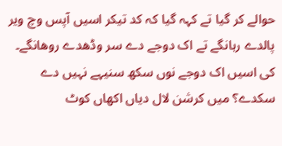حوالے کر گیا تے کہہ گیا کہ کد تیکر اسیں آپس وچ ویر پالدے رہانگے تے اک دوجے دے سر وڈھدے روھانگے۔ کی اسیں اک دوجے نوں سکھ سنیہے نہیں دے سکدے؟ میں کرشن لال دیاں اکھاں کوٹ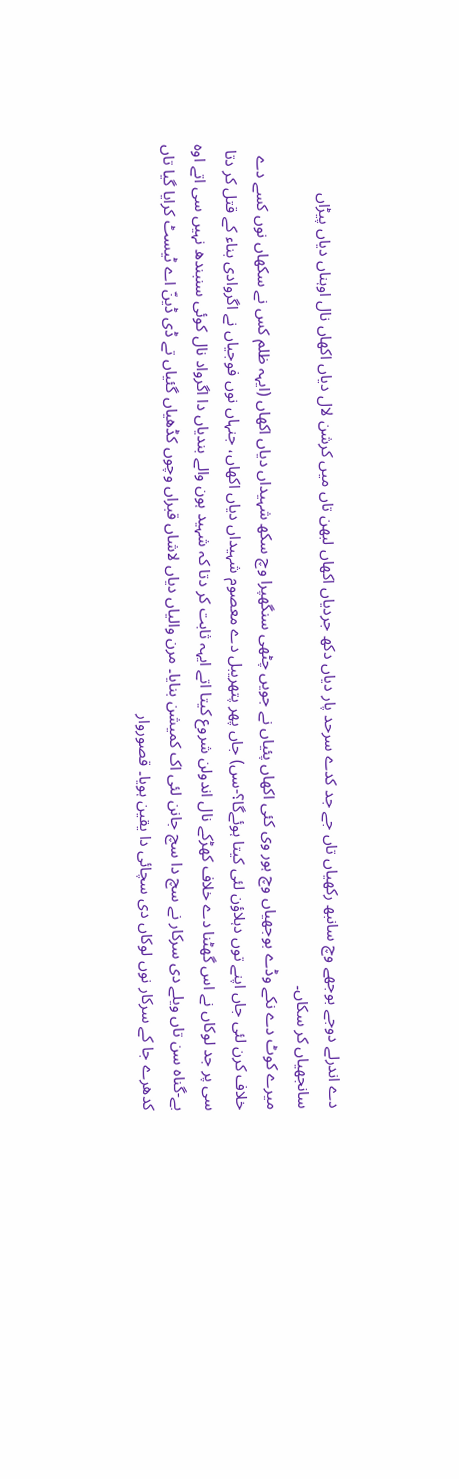دے اندرلے دوجے بوجھے وچ سانبھ رکھیاں تاں جے جد کدے سرحد پار دیاں دکھ جردیاں اکھاں لبھن تاں میں کرشن لال دیاں اکھاں نال اوہناں دیاں پیڑاں سانجھیاں کر سکاں۔
میرے کوٹ دے نکے وڈے بوجھیاں وچ ہور وی کئی اکھاں پئیاں نے جویں چٹھی سنگھپرا وچ سکھ شہیداں دیاں اکھاں (ایہہ ظلم کس نے سکھاں نوں کسے دے خلاف کرن لئی جاں اپنے توں دہلاؤن لئی کیتا ہوئےگا؟-سں) جاں پھر پتھریبل دے معصوم شہیداں دیاں اکھاں، جنہاں نوں فوجیاں نے اگروادی بناء کے قتل کر دتا سی پر جد لوکاں نے اس گھٹنا دے خلاف کھڑکے نال اندولن شروع کیتا اتے ایہہ ثابت کر دتا کہ شہید ہون والے بندیاں دا اگرواد نال کوئی سنبندھ نہیں سی اتے اوہ بے-گناہ سن تاں ویلے دی سرکار نے سچ دا سچ جانن لئی اک کمیشن بنایا۔ مرن والیاں دیاں لاشاں قبراں وچوں کڈھیاں گئیاں تے ڈی ڈینّ اے ٹیسٹ کرایا گیا تاں کدھرے جا کے سرکار نوں لوکاں دی سچائی دا یقین ہویا۔ قصوروار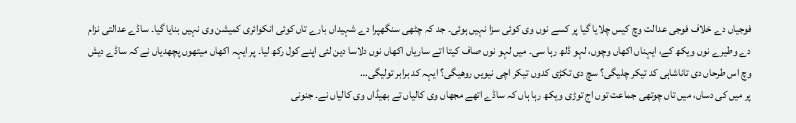فوجیاں دے خلاف فوجی عدالت وچ کیس چلایا گیا پر کسے نوں وی کوئی سزا نہیں ہوئی۔ جد کہ چٹھی سنگھپرا دے شہیداں بارے تاں کوئی انکوائری کمیشن وی نہیں بنایا گیا۔ ساڈے عدالتی نزام دے وطیرے نوں ویکھ کے، ایہناں اکھاں وچوں، لہو ڈلھ رہا سی۔ میں لہو نوں صاف کیتا اتے ساریاں اکھاں نوں دلاسا دین لئی اپنے کول رکھ لیا۔ پر ایہہ اکھاں میتھوں پچھدیاں نے کہ ساڈے دیش وچ اس طرحاں دی تاناشاہی کد تیکر چلیگی؟ سچ دی تکڑی کدوں تیکر اچی نیویں روھیگی؟ ایہہ کد برابر تولیگی…
پر میں کی دساں، میں تاں چوتھی جماعت توں اج توڑی ویکھ رہا ہاں کہ ساڈے اتھے مجھاں وی کالیاں تے بھیڈاں وی کالیاں نے۔ جنونی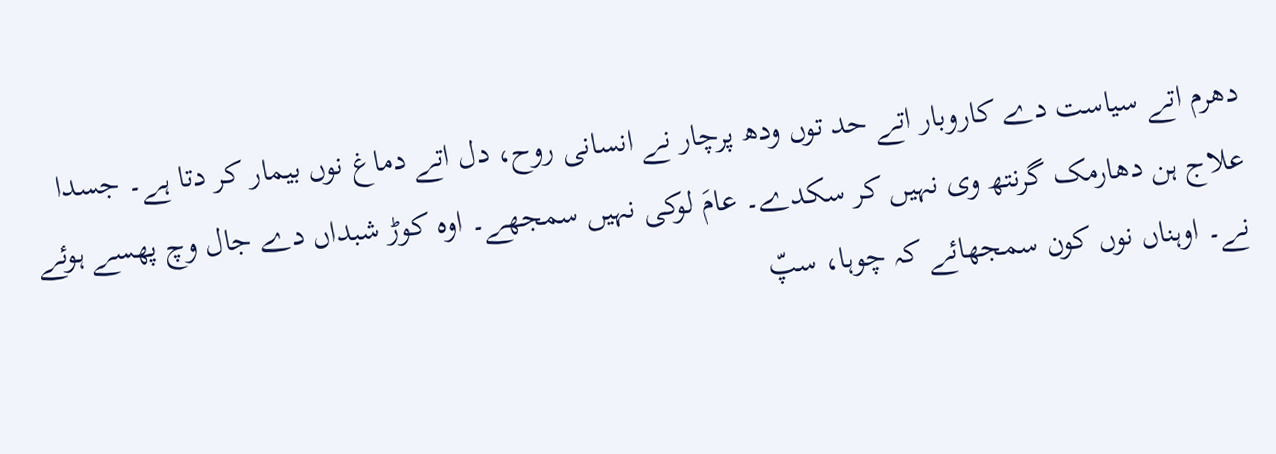دھرم اتے سیاست دے کاروبار اتے حد توں ودھ پرچار نے انسانی روح، دل اتے دماغ نوں بیمار کر دتا ہے۔ جسدا علاج ہن دھارمک گرنتھ وی نہیں کر سکدے۔ عامَ لوکی نہیں سمجھے۔ اوہ کوڑ شبداں دے جال وچ پھسے ہوئے نے۔ اوہناں نوں کون سمجھائے کہ چوہا، سپّ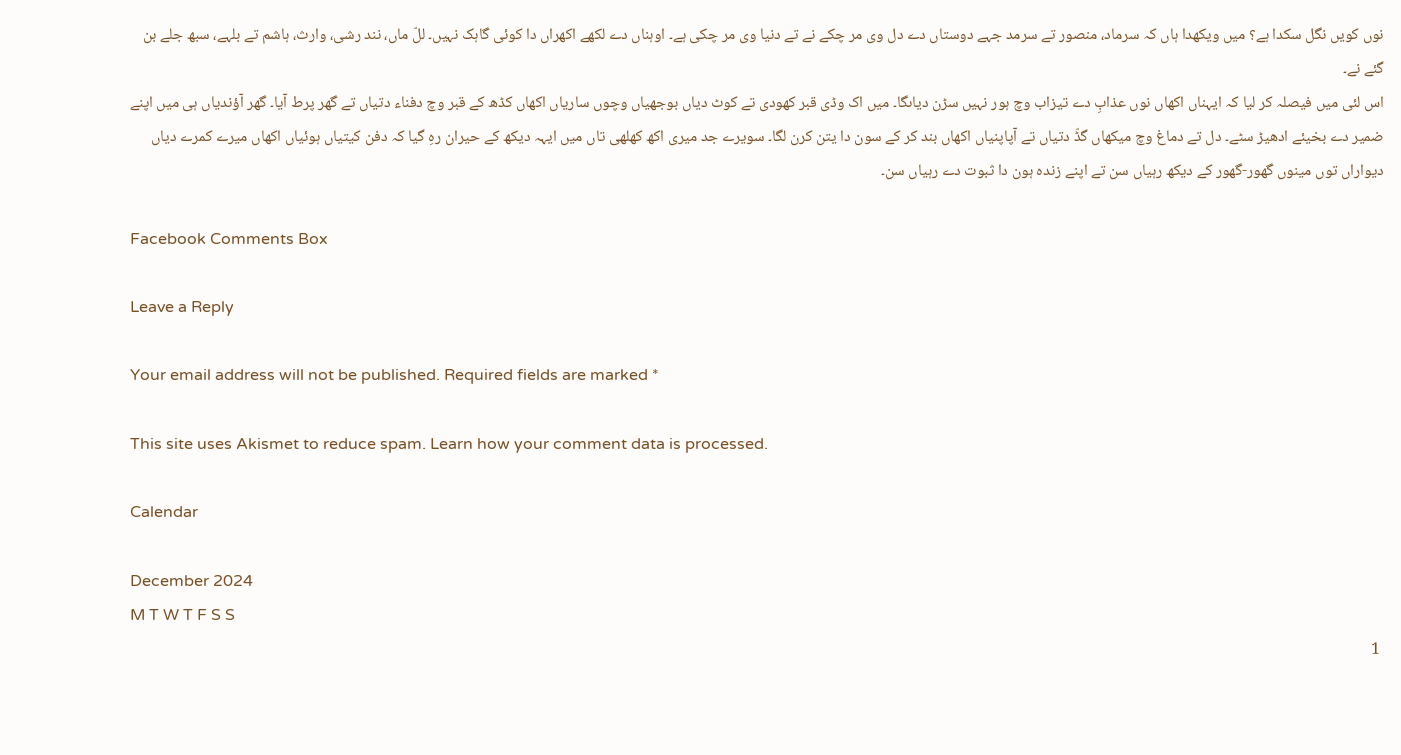نوں کویں نگل سکدا ہے؟ میں ویکھدا ہاں کہ سرماد، منصور تے سرمد جہے دوستاں دے دل وی مر چکے نے تے دنیا وی مر چکی ہے۔ اوہناں دے لکھے اکھراں دا کوئی گاہک نہیں۔ للّ ماں، نند رشی، وارث، ہاشم تے بلہے، سبھ جلے بن گئے نے۔
اس لئی میں فیصلہ کر لیا کہ ایہناں اکھاں نوں عذابِ دے تیزاب وچ ہور نہیں سڑن دیاںگا۔ میں اک وڈی قبر کھودی تے کوٹ دیاں بوجھیاں وچوں ساریاں اکھاں کڈھ کے قبر وچ دفناء دتیاں تے گھر پرط آیا۔ گھر آؤندیاں ہی میں اپنے ضمیر دے بخیئے ادھیڑ سٹے۔ دل تے دماغ وچ میکھاں گڈّ دتیاں تے آپاپنیاں اکھاں بند کر کے سون دا یتن کرن لگا۔ سویرے جد میری اکھ کھلھی تاں میں ایہہ دیکھ کے حیران رہِ گیا کہ دفن کیتیاں ہوئیاں اکھاں میرے کمرے دیاں دیواراں توں مینوں گھور-گھور کے دیکھ رہیاں سن تے اپنے زندہ ہون دا ثبوت دے رہیاں سن۔

Facebook Comments Box

Leave a Reply

Your email address will not be published. Required fields are marked *

This site uses Akismet to reduce spam. Learn how your comment data is processed.

Calendar

December 2024
M T W T F S S
 1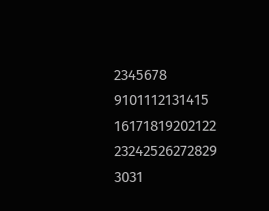2345678
9101112131415
16171819202122
23242526272829
3031